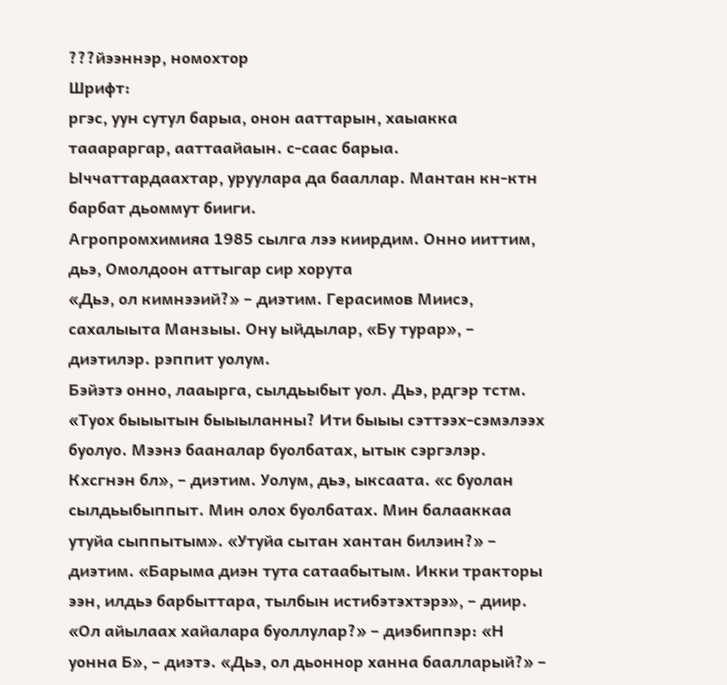???йээннэр, номохтор
Шрифт:
ргэс, уун сутул барыа, онон ааттарын, хаыакка тааараргар, ааттаайаын. с-саас барыа. Ыччаттардаахтар, уруулара да бааллар. Мантан кн-ктн барбат дьоммут бииги.
Агропромхимияа 1985 сылга лээ киирдим. Онно ииттим, дьэ, Омолдоон аттыгар сир хорута
«Дьэ, ол кимнээий?» – диэтим. Герасимов Миисэ, сахалыыта Манзыы. Ону ыйдылар, «Бу турар», – диэтилэр. рэппит уолум.
Бэйэтэ онно, лааырга, сылдьыбыт уол. Дьэ, рдгэр тстм. «Туох быыытын быыыланны? Ити быыы сэттээх-сэмэлээх буолуо. Мээнэ бааналар буолбатах, ытык сэргэлэр. Кхсгнэн бл», – диэтим. Уолум, дьэ, ыксаата. «с буолан сылдьыбыппыт. Мин олох буолбатах. Мин балааккаа утуйа сыппытым». «Утуйа сытан хантан билэин?» – диэтим. «Барыма диэн тута сатаабытым. Икки тракторы ээн, илдьэ барбыттара, тылбын истибэтэхтэрэ», – диир. «Ол айылаах хайалара буоллулар?» – диэбиппэр: «Н уонна Б», – диэтэ. «Дьэ, ол дьоннор ханна баалларый?» –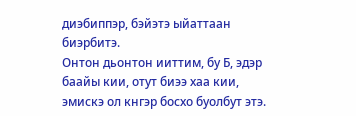диэбиппэр, бэйэтэ ыйаттаан биэрбитэ.
Онтон дьонтон ииттим, бу Б, эдэр баайы кии, отут биээ хаа кии, эмискэ ол кнгэр босхо буолбут этэ.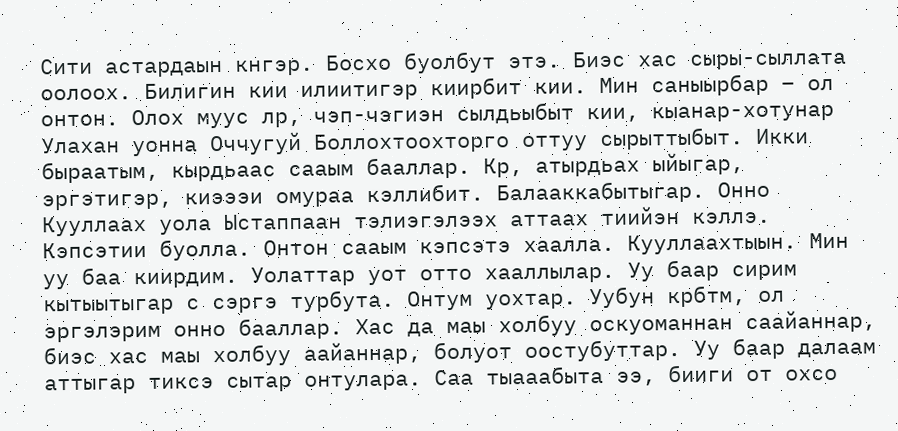Сити астардаын кнгэр. Босхо буолбут этэ. Биэс хас сыры-сыллата оолоох. Билигин кии илиитигэр киирбит кии. Мин саныырбар – ол онтон. Олох муус лр, чэп-чэгиэн сылдьыбыт кии, кыанар-хотунар
Улахан уонна Оччугуй Боллохтоохторго оттуу сырыттыбыт. Икки быраатым, кырдьаас сааым бааллар. Кр, атырдьах ыйыгар, эргэтигэр, киэээи омураа кэллибит. Балааккабытыгар. Онно Кууллаах уола Ыстаппаан тэлиэгэлээх аттаах тиийэн кэллэ. Кэпсэтии буолла. Онтон сааым кэпсэтэ хаалла. Кууллаахтыын. Мин уу баа киирдим. Уолаттар уот отто хааллылар. Уу баар сирим кытыытыгар с сэргэ турбута. Онтум уохтар. Уубун крбтм, ол эргэлэрим онно бааллар. Хас да маы холбуу оскуоманнан саайаннар, биэс хас маы холбуу аайаннар, болуот оостубуттар. Уу баар далаам аттыгар тиксэ сытар онтулара. Саа тыааабыта ээ, бииги от охсо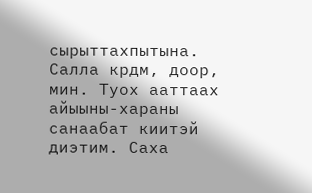сырыттахпытына. Салла крдм, доор, мин. Туох ааттаах айыыны-хараны санаабат киитэй диэтим. Саха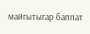майгытыгар баппат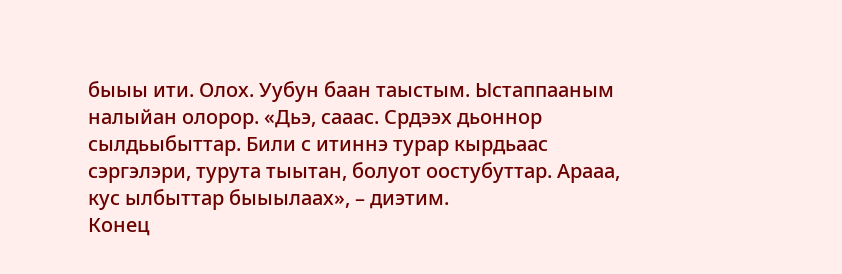быыы ити. Олох. Уубун баан таыстым. Ыстаппааным налыйан олорор. «Дьэ, сааас. Срдээх дьоннор сылдьыбыттар. Били с итиннэ турар кырдьаас сэргэлэри, турута тыытан, болуот оостубуттар. Арааа, кус ылбыттар быыылаах», – диэтим.
Конец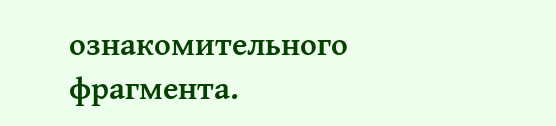ознакомительного фрагмента.